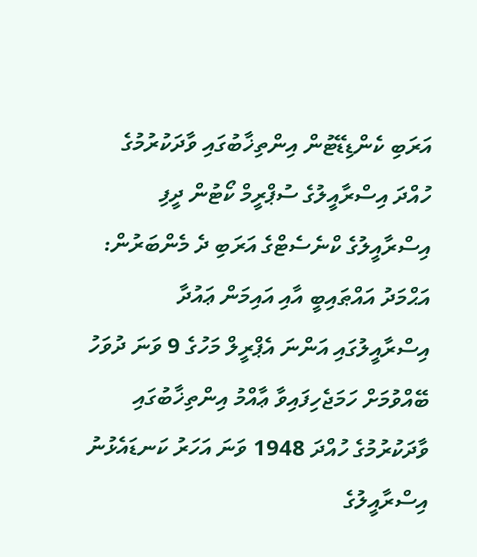އަރަބި ކެންޑިޑޭޓުން އިންތިޚާބުގައި ވާދަކުރުމުގެ ހުއްދަ އިސްރާއީލުގެ ސުޕްރީމް ކޯޓުން ދީފި
އިސްރާއީލުގެ ކްނެސެޓްގެ އަރަބި ދެ މެންބަރުން: އަޙްމަދު އައްޠައިބީ އާއި އައިމަން ޢައުދާ
އިސްރާއީލުގައި އަންނަ އެޕްރީލް މަހުގެ 9 ވަނަ ދުވަހު ބޭއްވުމަށް ހަމަޖެހިފައިވާ ޢާއްމު އިންތިޚާބުގައި ވާދަކުރުމުގެ ހުއްދަ 1948 ވަނަ އަހަރު ކަނޑައެޅުނު އިސްރާއީލުގެ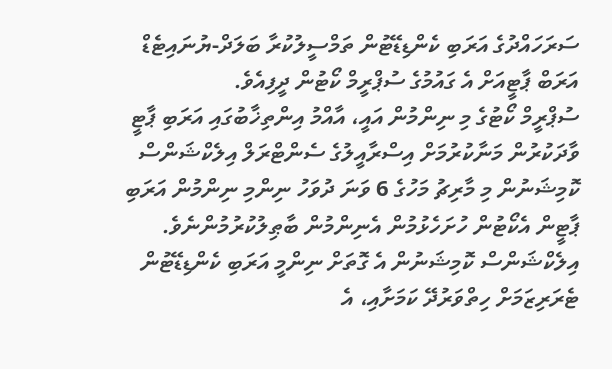ސަރަހައްދުގެ އަރަބި ކެންޑިޑޭޓުން ތަމްސީލުކުރާ ބަލަދް-ޔުނައިޓެޑް އަރަބް ޕާޓީއަށް އެ ގައުމުގެ ސުޕްރީމް ކޯޓުން ދީފިއެވެ.
ސުޕްރީމް ކޯޓުގެ މި ނިންމުން އައީ، އާއްމު އިންތިޚާބުގައި އަރަބި ޕާޓީ ވާދަކުރުން މަނާކުރުމަށް އިސްރާއީލުގެ ސެންޓްރަލް އިލެކްޝަންސް ކޮމިޝަނުން މި މާރިޗު މަހުގެ 6 ވަނަ ދުވަހު ނިންމި ނިންމުން އަރަބި ޕާޓީން އެކޯޓުން ހުށަހެޅުމުން އެނިންމުން ބާޠިލުކުރުމުންނެވެ. އިލެކްޝަންސް ކޮމިޝަނުން އެ ގޮތަށް ނިންމީ އަރަބި ކެންޑިޑޭޓުން ޓެރަރިޒަމަށް ހިތްވަރުދޭ ކަމަށާއި، އެ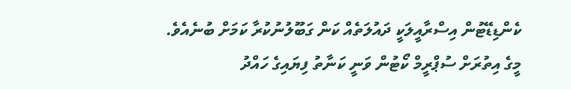ކެންޑިޑޭޓުން އިސްރާއީލަކީ ދައުލަތެއް ކަން ގަބޫލުނުކުރާ ކަމަށް ބުނެއެވެ.
މީގެ އިތުރަށް ސުޕްރީމް ކޯޓުން ވަނީ ކަނާތު ފިޔައިގެ ހައްދު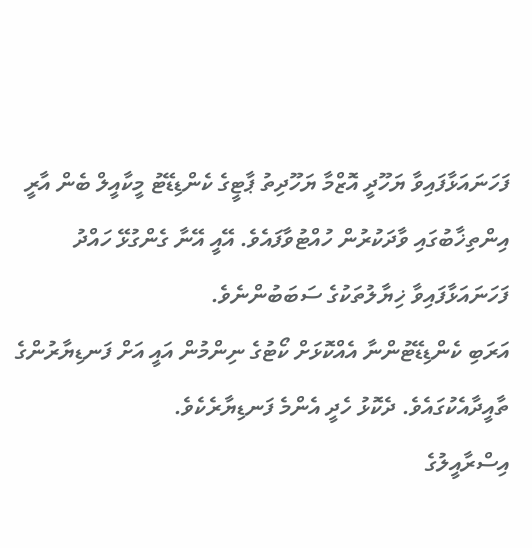ފަހަނައަޅާފައިވާ ޔަހޫދީ އޮޒްމާ ޔަހޫދިތު ޕާޓީގެ ކެންޑިޑޭޓު މީކާއީލް ބެން އާރީ އިންތިޚާބުގައި ވާދަކުރުން ހުއްޓުވާފައެވެ. އޭއީ އޭނާ ގެންގުޅޭ ހައްދު ފަހަނައަޅާފައިވާ ޚިޔާލުތަކުގެ ސަބަބުންނެވެ.
އަރަބި ކެންޑިޑޭޓުންނާ އެއްކޮޅަށް ކޯޓުގެ ނިންމުން އައީ އަށް ފަނޑިޔާރުންގެ ތާއީދާއެކުގައެވެ. ދެކޮޅު ހެދީ އެންމެ ފަނޑިޔާރެކެވެ.
އިސްރާއީލުގެ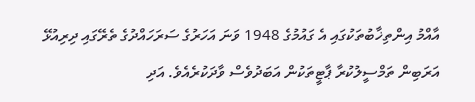އާއްމު އިންތިޚާބުތަކުގައި އެ ގައުމުގެ 1948 ވަނަ އަހަރުގެ ސަރަހައްދުގެ ތެރޭގައި ދިރިއުޅޭ އަރަބިން ތަމްސީލުކުރާ ޕާޓީތަކުން އަބަދުވެސް ވާދަކުރެއެވެ. އަދި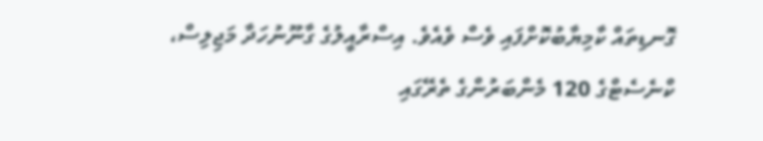ގޮނޑިތައް ކާމިޔާބުކޮށްފައި ވެސް ވެއެވެ. އިސްރާއީލުގެ ގާނޫނުހަދާ މަޖިލިސް، ކްނެސެޓްގެ 120 މެންބަރުންގެ ތެރޭގައި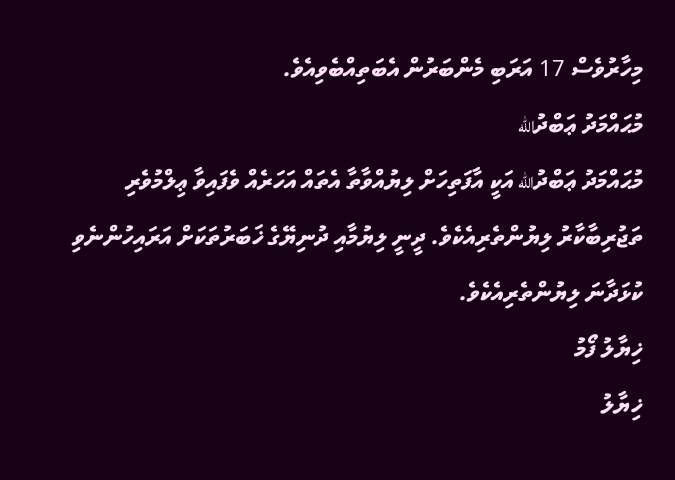މިހާރުވެސް 17 އަރަބި މެންބަރުން އެބަތިއްބެވިއެވެ.
މުޙައްމަދު ޢަބްދުالله
މުޙައްމަދު ޢަބްދުالله އަކީ އާފަތިހަށް ލިޔުއްވާތާ އެތައް އަހަރެއް ވެފައިވާ ޢިލްމުވެރި ތަޖުރިބާކާރު ލިޔުންތެރިއެކެވެ. ދީނީ ލިޔުމާއި ދުނިޔޭގެ ޚަބަރުތަކަށް އަރައިހުންނެވި ކުޅަދާނަ ލިޔުންތެރިއެކެވެ.
ޚިޔާލު ފޯމު
ޚިޔާލު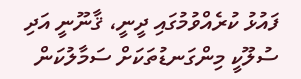ފައުޅު ކުރެއްވުމުގައި ދީނީ، ޤާނޫނީ އަދި ސުލޫކީ މިންގަނޑުތަކަށް ސަމާލުކަން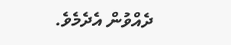ދެއްވުން އެދެމެވެ.